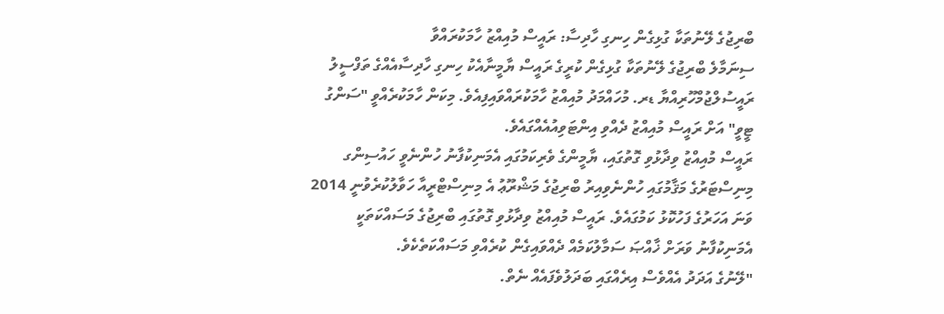ބްރިޖުގެ ލޭނުތަކާ ގުޅިގެން ހިނގި ހާދިސާ: ރައީސް މުއިއްޒު ހާމަކުރައްވާ
ސިނަމާލެ ބްރިޖުގެ ލޭނުތަކާ ގުޅިގެން ކުރީގެ ރައީސް ޔާމީނާއެކު ހިނގި ހާދިސާއެއްގެ ތަފްސީލު ރައީސުލްޖުމްހޫރިއްޔާ ޑރ. މުހައްމަދު މުއިއްޒު ހާމަކުރައްވައިފިއެވެ. މިކަން ހާމަކުރެއްވީ "ސަންގު ޓީވީ" އަށް ރައީސް މުއިއްޒު ދެއްވި އިންޓަވިއުއެއްގައެވެ.
ރައީސް މުއިއްޒު ވިދާޅުވި ގޮތުގައި، ޔާމީންގެ ވެރިކަމުގައި އެމަނިކުފާނު ހުންނެވީ ހައުސިންގ މިނިސްޓަރުގެ މަޤާމުގައި ހުންނެވިއިރު ބްރިޖުގެ މަޝްރޫޢު އެ މިނިސްޓްރީއާ ހަވާލުކުރެވުނީ 2014 ވަނަ އަހަރުގެ ފަހުކޮޅު ކަމުގައެވެ. ރައީސް މުއިއްޒު ވިދާޅުވި ގޮތުގައި ބްރިޖުގެ މަސައްކަތަކީ އެމަނިކުފާނު ވަރަށް ޚާއްޞަ ސަމާލުކަމެއް ދެއްވައިގެން ކުރެއްވި މަސައްކަތެކެވެ.
"ލޭނުގެ އަދަދު އެއްވެސް އިރެއްގައި ބަދަލުވެފައެއް ނެތް.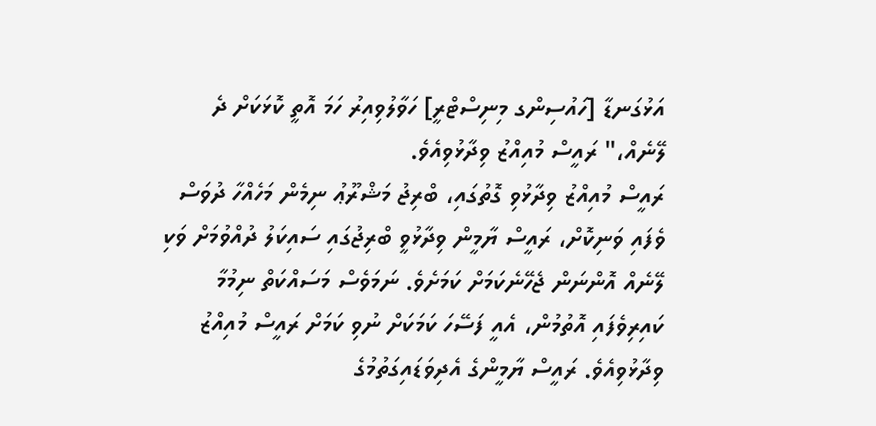އަޅުގަނޑާ [ހައުސިންގ މިނިސްޓްރީ] ހަވާލުވިއިރު ހަމަ އޮތީ ކޮޅަކަށް ދެ ލޭނެއް،" ރައީސް މުއިއްޒު ވިދާޅުވިއެވެ.
ރައީސް މުއިއްޒު ވިދާޅުވި ގޮތުގައި، ބްރިޖު މަޝްރޫޢު ނިމެން މަހެއްހާ ދުވަސް ވެފައި ވަނިކޮށް، ރައީސް ޔާމީން ވިދާޅުވީ ބްރިޖުގައި ސައިކަލު ދުއްވުމަށް ވަކި ލޭނެއް އޮންނަން ޖެހޭނެކަމަށް ކަމަށެވެ. ނަމަވެސް މަސައްކަތް ނިމުމާ ކައިރިވެފައި އޮތުމުން، އެއީ ފަސޭހަ ކަމަކަށް ނުވި ކަމަށް ރައީސް މުއިއްޒު ވިދާޅުވިއެވެ. ރައީސް ޔާމީންގެ އެދިވަޑައިގަތުމުގެ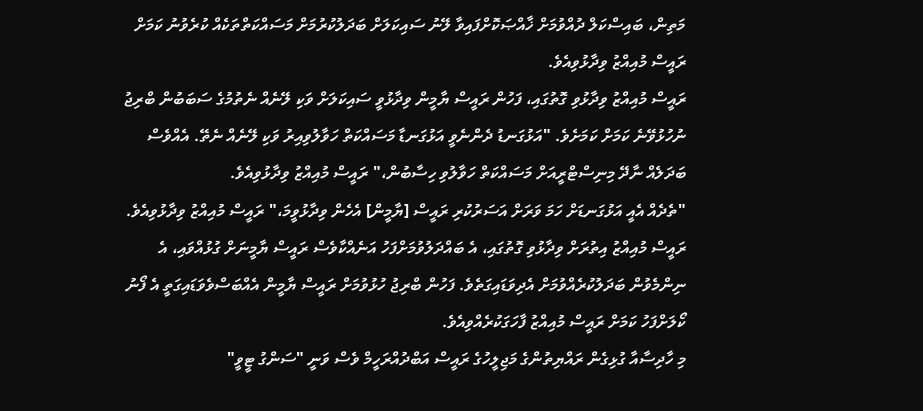މަތިން، ބައިސްކަލް ދުއްވުމަށް ޚާއްޞަކޮށްފައިވާ ލޭނު ސައިކަލަށް ބަދަލުކުރުމަށް މަސައްކަތްތަކެއް ކުރެވުނު ކަމަށް ރައީސް މުއިއްޒު ވިދާޅުވިއެވެ.
ރައީސް މުއިއްޒު ވިދާޅުވި ގޮތުގައި، ފަހުން ރައީސް ޔާމީން ވިދާޅުވީ ސައިކަލަށް ވަކި ލޭނެއް ނެތުމުގެ ސަބަބުން ބްރިޖު ނުހުޅުވޭނެ ކަމަށް ކަމަށެވެ. "އަޅުގަނޑު ދެންނެވީ އަޅުގަނޑާ މަސައްކަތް ހަވާލުވިއިރު ވަކި ލޭނެއް ނެތޭ. އެއްވެސް ބަދަލެއް ނާދޭ މިނިސްޓްރީއަށް މަސައްކަތް ހަވާލުވި ހިސާބުން،" ރައީސް މުއިއްޒު ވިދާޅުވިއެވެ.
"ތެދެއް އެއީ އަޅުގަނޑަށް ހަމަ ވަރަށް އަސަރުކުރި ރައީސް [ޔާމީން] އެހެން ވިދާޅުވީމަ،" ރައީސް މުއިއްޒު ވިދާޅުވިއެވެ.
ރައީސް މުއިއްޒު އިތުރަށް ވިދާޅުވި ގޮތުގައި، އެ ބައްދަލުވުމަށްފަހު އަނެއްކާވެސް ރައީސް ޔާމީނަށް ގުޅުއްވައި، އެ ނިންމެވުން ބަދަލުކުރެއްވުމަށް އެދިވަޑައިގަތެވެ. ފަހުން ބްރިޖު ހުޅުވުމަށް ރައީސް ޔާމީން އެއްބަސްވެވަޑައިގަތީ އެ ފޯނު ކޯލަށްފަހު ކަމަށް ރައީސް މުއިއްޒު ފާހަގަކުރެއްވިއެވެ.
މި ހާދިސާއާ ގުޅިގެން ރައްޔިތުންގެ މަޖިލީހުގެ ރައީސް އަބްދުއްރަހީމް ވެސް ވަނީ "ސަންގު ޓީވީ"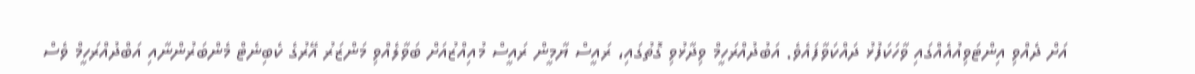އަށް ދެއްވި އިންޓަވިއުއެއްގައި ވާހަކަފުޅު ދައްކަވާފައެވެ. އަބުދުއްރަހީމް ވިދާޅުވި ގޮތުގައި، ރައީސް ޔާމީން ރައީސް މުއިއްޒުއަށް ބަވާލެއްވި މަންޒަރު އޭރުގެ ކެބިނެޓް މެންބަރުންނާއި އަބްދުއްރަހީމް ވެސް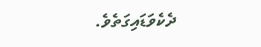ދެކެވަޑައިގަތެވެ.